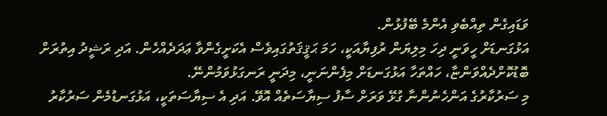ވަޑައިގެން ތިއްބެވި އެންމެ ބޭފުޅުން.
އަޅުގަނޑަށް ހީވަނީ ދިހަ މިލިޔަން ރުފިޔާއަކީ، ހަމަ ޙަޤީޤަތުގައިވެސް އެކަށީގެންވާ ޢަދަދެއްހެން. އަދި ރަޝީދު އިތުރަށް ބޮޑުކޮށްދެއްވަންޏާ، ހައްތަހާ އަޅުގަނޑަށް މިފެންނަނީ، މިދަނީ ރަނގަޅުވަމުންނޭ.
މި ސަރުކާރުގެ އަންހެނުންނާ ގުޅޭ ވަރަށް ސާފު ސިޔާސަތެއް އޮވޭ. އަދި އެ ސިޔާސަތަކީ، އަޅުގަނޑުމެން ސަރުކާރު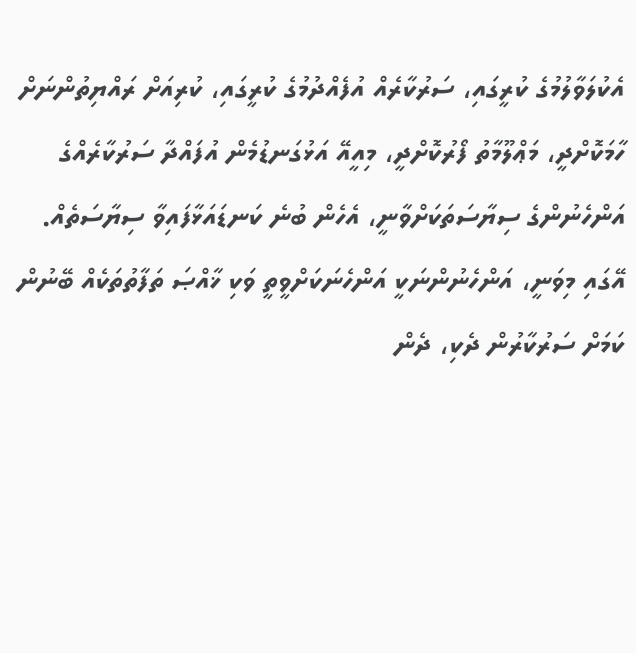އެކުލަވާލުމުގެ ކުރީގައި، ސަރުކާރެއް އުފެއްދުމުގެ ކުރީގައި، ކުރިއަށް ރައްޔިތުންނަށް ހާމަކޮށްދީ، މަޢްލޫމާތު ފޯރުކޮށްދީ، މިއީއޭ އަޅުގަނޑުމެން އުފައްދާ ސަރުކާރެއްގެ އަންހެނުންގެ ސިޔާސަތަކަށްވާނީ، އެހެން ބުނެ ކަނޑައަޅާފައިވާ ސިޔާސަތެއް. އޭގައި މިވަނީ، އަންހެނުންނަކީ އަންހެނަކަށްވީތީ ވަކި ޚާއްޞަ ތަފާތުތަކެއް ބޭނުން ކަމަށް ސަރުކާރުން ދެކި، ދެން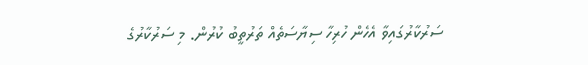ސަރުކާރުގައިވާ އެހެން ހުރިހާ ސިޔާސަތެއް ތަރުތީބު ކުރުން. މި ސަރުކާރުގެ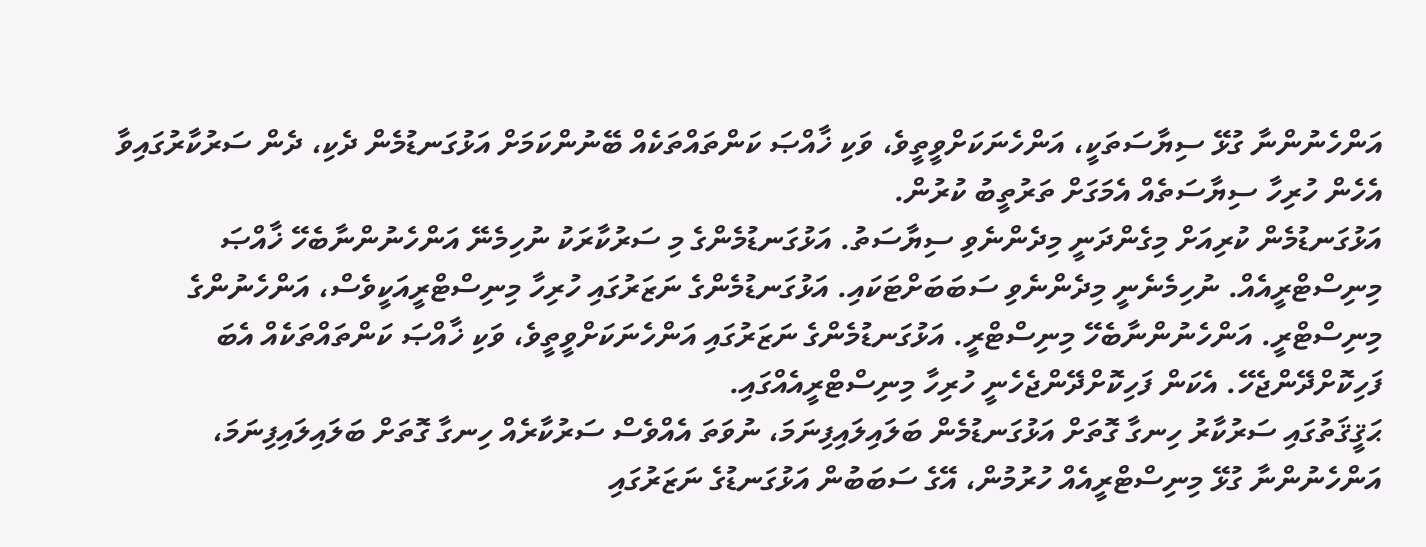އަންހެނުންނާ ގުޅޭ ސިޔާސަތަކީ، އަންހެނަކަށްވީތީވެ، ވަކި ޚާއްޞަ ކަންތައްތަކެއް ބޭނުންކަމަށް އަޅުގަނޑުމެން ދެކި، ދެން ސަރުކާރުގައިވާ އެހެން ހުރިހާ ސިޔާސަތެއް އެމަގަށް ތަރުތީބު ކުރުން.
އަޅުގަނޑުމެން ކުރިއަށް މިގެންދަނީ މިދެންނެވި ސިޔާސަތު. އަޅުގަނޑުމެންގެ މި ސަރުކާރަކު ނުހިމެނޭ އަންހެނުންނާބެހޭ ޚާއްޞަ މިނިސްޓްރީއެއް. ނުހިމެނެނީ މިދެންނެވި ސަބަބަށްޓަކައި. އަޅުގަނޑުމެންގެ ނަޒަރުގައި ހުރިހާ މިނިސްޓްރީއަކީވެސް، އަންހެނުންގެ މިނިސްޓްރީ. އަންހެނުންނާބެހޭ މިނިސްޓްރީ. އަޅުގަނޑުމެންގެ ނަޒަރުގައި އަންހެނަކަށްވީތީވެ، ވަކި ޚާއްޞަ ކަންތައްތަކެއް އެބަ ފަހިކޮށްދޭންޖެހޭ. އެކަން ފަހިކޮށްދޭންޖެހެނީ ހުރިހާ މިނިސްޓްރީއެއްގައި.
ޙަޤީޤަތުގައި ސަރުކާރު ހިނގާ ގޮތަށް އަޅުގަނޑުމެން ބަލައިލައިފިނަމަ، ނުވަތަ އެއްވެސް ސަރުކާރެއް ހިނގާ ގޮތަށް ބަލައިލައިފިނަމަ، އަންހެނުންނާ ގުޅޭ މިނިސްޓްރީއެއް ހުރުމުން، އޭގެ ސަބަބުން އަޅުގަނޑުގެ ނަޒަރުގައި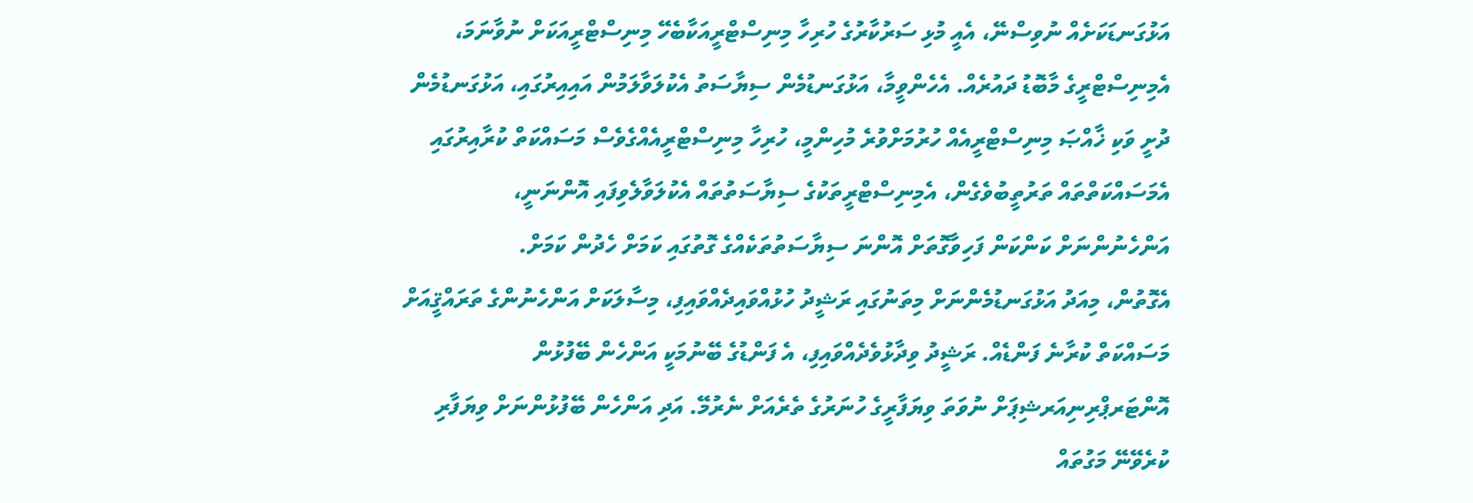އަޅުގަނޑަކަށެއް ނުވިސްނޭ، އެއީ މުޅި ސަރުކާރުގެ ހުރިހާ މިނިސްޓްރީއަކާބެހޭ މިނިސްޓްރީއަކަށް ނުވާނަމަ، އެމިނިސްޓްރީގެ މާބޮޑު ދައުރެއް. އެހެންވީމާ، އަޅުގަނޑުމެން ސިޔާސަތު އެކުލަވާލަމުން އައިއިރުގައި، އަޅުގަނޑުމެން ދުށީ ވަކި ޚާއްޞަ މިނިސްޓްރީއެއް ހުރުމަށްވުރެ މުހިންމީ، ހުރިހާ މިނިސްޓްރީއެއްގެވެސް މަސައްކަތް ކުރާއިރުގައި އެމަސައްކަތްތައް ތަރުތީބުވެގެން، އެމިނިސްޓްރީތަކުގެ ސިޔާސަތުތައް އެކުލަވާލެވިފައި އޮންނަނީ، އަންހެނުންނަށް ކަންކަން ފަހިވާގޮތަށް އޮންނަ ސިޔާސަތުތަކެއްގެ ގޮތުގައި ކަމަށް ހެދުން ކަމަށް.
އެގޮތުން، މިއަދު އަޅުގަނޑުމެންނަށް މިތަނުގައި ރަޝީދު ހުޅުއްވައިދެއްވައިފި، މިސާލަކަށް އަންހެނުންގެ ތަރައްޤީއަށް މަސައްކަތް ކުރާނެ ފަންޑެއް. ރަޝީދު ވިދާޅުވެދެއްވައިފި، އެ ފަންޑުގެ ބޭނުމަކީ އަންހެން ބޭފުޅުން އޮންޓަރޕްރިނިއަރޝިޕަށް ނުވަތަ ވިޔަފާރީގެ ހުނަރުގެ ތެރެއަށް ނެރުމޭ. އަދި އަންހެން ބޭފުޅުންނަށް ވިޔަފާރި ކުރެވޭނޭ މަގުތައް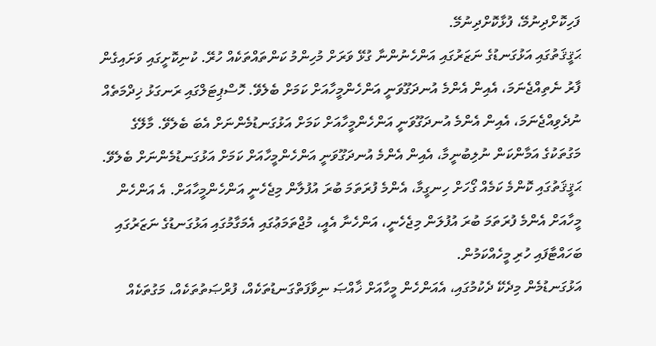ފަހިކޮށްދިނުމޭ، ފުޅާކޮށްދިނުމޭ.
ޙަޤީޤަތުގައި އަޅުގަނޑުގެ ނަޒަރުގައި އަންހެނުންނާ ގުޅޭ ވަރަށް މުހިންމު ކަންތައްތަކެއް ހުރޭ. ކުނިކޮށީގައި ވަށައިގެން ފާރު ނެތިއްޖެނަމަ، އެއިން އެންމެ އުނދަގޫވަނީ އަންހެންމީހާއަށް ކަމަށް ބެލެވޭ. ހޮސްޕިޓަލްގައި ރަނގަޅު ޚިދްމަތެއް ނުދެވިއްޖެނަމަ، އެއިން އެންމެ އުނދަގޫވަނީ އަންހެންމީހާއަށް ކަމަށް އަޅުގަނޑުމެންނަށް އެބަ ބެލެވޭ. މާލޭގެ މަގުތަކުގެ އަމާންކަން ނުލިބުނީމާ، އެއިން އެންމެ އުނދަގޫވަނީ އަންހެންމީހާއަށް ކަމަށް އަޅުގަނޑުމެންނަށް ބެލެވޭ. ޙަޤީޤަތުގައި ކޮންމެ ކަމެއް ގޯހަށް ހިނގީމާ، އެންމެ ފުރަތަމަ ބުރަ އުފުލާން މިޖެހެނީ އަންހެންމީހާއަށް. އެ އަންހެން މީހާއަށް އެންމެ ފުރަތަމަ ބުރަ އުފުލަން މިޖެހެނީ، އަންހެނާ އެއީ، މުޖްތަމަޢުގައި އެމަގާމުގައި އަޅުގަނޑުގެ ނަޒަރުގައި ބަހައްޓާފައި ހުރި މީހެއްކަމުން.
އަޅުގަނޑުމެން މިދެކޭ ދެކުމުގައި، އެއަންހެން މީހާއަށް ޚާއްޞަ ނިވާފަތްގަނޑުތަކެއް، ފުރްޞަތުތަކެއް، މަގުތަކެއް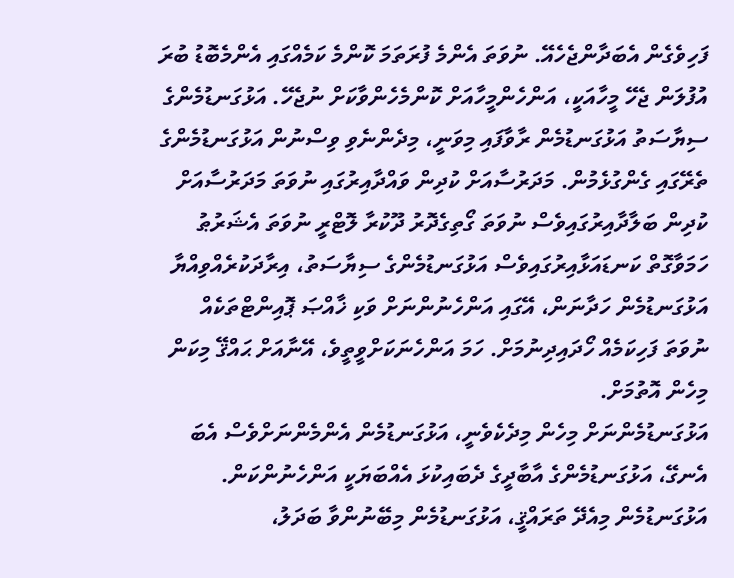ފަހިވެގެން އެބަދާންޖެހެއޭ. ނުވަތަ އެންމެ ފުރަތަމަ ކޮންމެ ކަމެއްގައި އެންމެބޮޑު ބުރަ އުފުލަން ޖެހޭ މީހާއަކީ، އަންހެންމީހާއަށް ކޮންމެހެންވާކަށް ނުޖެހޭ. އަޅުގަނޑުމެންގެ ސިޔާސަތު އަޅުގަނޑުމެން ރާވާފައި މިވަނީ، މިދެންނެވި ވިސްނުން އަޅުގަނޑުމެންގެ ތެރޭގައި ގެންގުޅެމުން. މަދަރުސާއަށް ކުދިން ވައްދާއިރުގައި ނުވަތަ މަދަރުސާއަށް ކުދިން ބަލާދާއިރުގައިވެސް ނުވަތަ ގޯތިގެދޮރު ދޫކުރާ ލޮޓްރީ ނުވަތަ އެޝަރުޠު ހަމަވާގޮތް ކަނޑައަޅާއިރުގައިވެސް އަޅުގަނޑުމެންގެ ސިޔާސަތު، އިރާދަކުރެއްވިއްޔާ އަޅުގަނޑުމެން ހަދާނަން، އޭގައި އަންހެނުންނަށް ވަކި ޚާއްޞަ ޕޮއިންޓްތަކެއް ނުވަތަ ފަހިކަމެއް ހޯދައިދިނުމަށް. ހަމަ އަންހެނަކަށްވީތީވެ، އޭނާއަށް ޙައްޤޭ މިކަން މިހެން އޮތުމަށް.
އަޅުގަނޑުމެންނަށް މިހެން މިދެކެވެނީ، އަޅުގަނޑުމެން އެންމެންނަށްވެސް އެބަ އެނގޭ، އަޅުގަނޑުމެންގެ އާބާދީގެ ދެބައިކުޅަ އެއްބަޔަކީ އަންހެނުންކަން. އަޅުގަނޑުމެން މިއެދޭ ތަރައްޤީ، އަޅުގަނޑުމެން މިބޭނުންވާ ބަދަލު،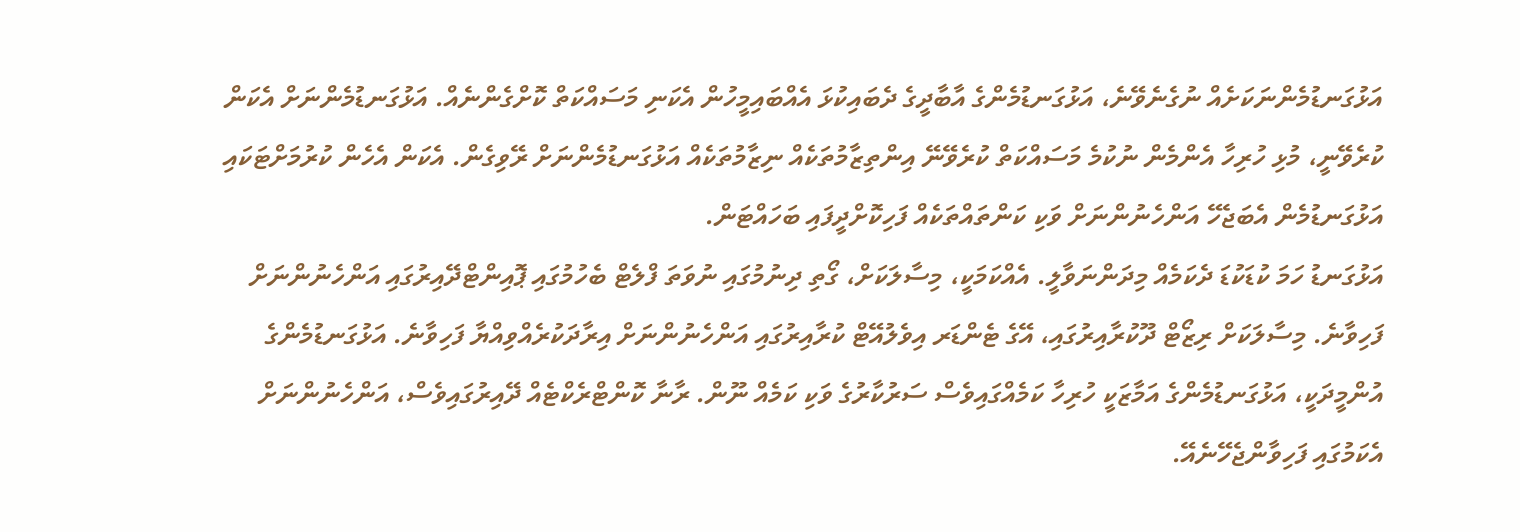އަޅުގަނޑުމެންނަކަށެއް ނުގެނެވޭނެ، އަޅުގަނޑުމެންގެ އާބާދީގެ ދެބައިކުޅަ އެއްބައިމީހުން އެކަނި މަސައްކަތް ކޮށްގެންނެއް. އަޅުގަނޑުމެންނަށް އެކަން ކުރެވޭނީ، މުޅި ހުރިހާ އެންމެން ނުކުމެ މަސައްކަތް ކުރެވޭނޭ އިންތިޒާމުތަކެއް ނިޒާމުތަކެއް އަޅުގަނޑުމެންނަށް ރޭވިގެން. އެކަން އެހެން ކުރުމަށްޓަކައި އަޅުގަނޑުމެން އެބަޖެހޭ އަންހެނުންނަށް ވަކި ކަންތައްތަކެއް ފަހިކޮށްދީފައި ބަހައްޓަން.
އަޅުގަނޑު ހަމަ ކުޑަކުޑަ ދެކަމެއް މިދަންނަވާލީ. އެއްކަމަކީ، މިސާލަކަށް، ގޯތި ދިނުމުގައި ނުވަތަ ފްލެޓް ބެހުމުގައި ޕޮއިންޓްދޭއިރުގައި އަންހެނުންނަށް ފަހިވާނެ. މިސާލަކަށް ރިޒޯޓް ދޫކުރާއިރުގައި، އޭގެ ޓެންޑަރ އިވެލުއޭޓް ކުރާއިރުގައި އަންހެނުންނަށް އިރާދަކުރެއްވިއްޔާ ފަހިވާނެ. އަޅުގަނޑުމެންގެ އުންމީދަކީ، އަޅުގަނޑުމެންގެ އަމާޒަކީ ހުރިހާ ކަމެއްގައިވެސް ސަރުކާރުގެ ވަކި ކަމެއް ނޫން. ރާނާ ކޮންޓްރެކްޓެއް ދޭއިރުގައިވެސް، އަންހެނުންނަށް އެކަމުގައި ފަހިވާންޖެހޭނެއޭ.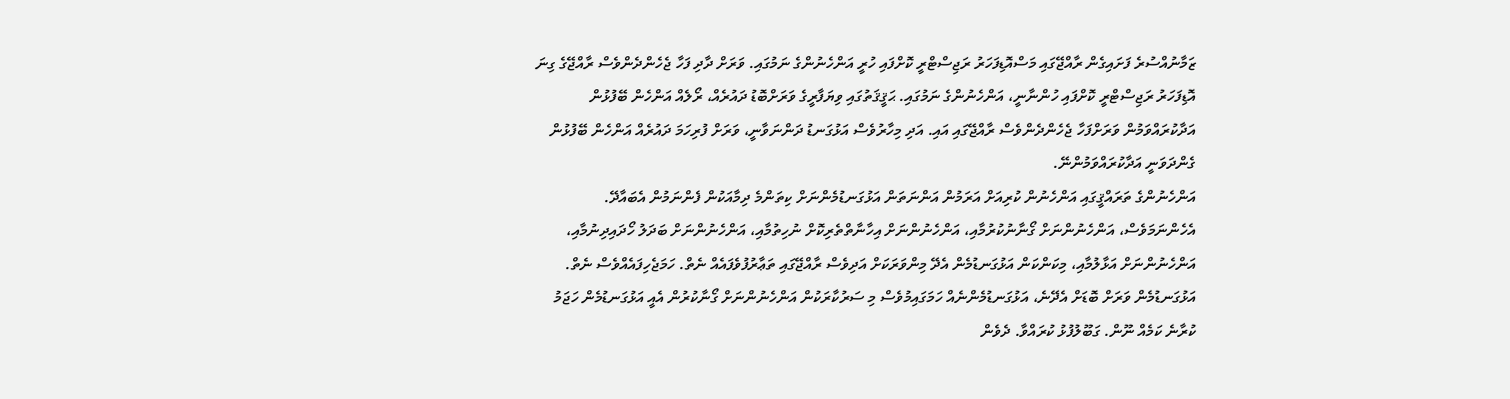ޒަމާނުއްސުރެ ފަށައިގެން ރާއްޖޭގައި މަސްއޮޑިފަހަރު ރަޖިސްޓްރީ ކޮށްފައި ހުރީ އަންހެނުންގެ ނަމުގައި. ވަރަށް ދާދި ފަހާ ޖެހެންދެންވެސް ރާއްޖޭގެ ގިނަ އޮޑިފަހަރު ރަޖިސްޓްރީ ކޮށްފައި ހުންނާނީ، އަންހެނުންގެ ނަމުގައި. ޙަޤީޤަތުގައި ވިޔަފާރީގެ ވަރަށްބޮޑު ދައުރެއް، ރޯލެއް އަންހެން ބޭފުޅުން އަދާކުރައްވަމުން ވަރަށްފަހާ ޖެހެންދެންވެސް ރާއްޖޭގައި އައި. އަދި މިހާރުވެސް އަޅުގަނޑު ދަންނަވާނީ، ވަރަށް ފުރިހަމަ ދައުރެއް އަންހެން ބޭފުޅުން ގެންދަވަނީ އަދާކުރައްވަމުންނޭ.
އަންހެނުންގެ ތަރައްޤީގައި އަންހެނުން ކުރިއަށް އަރަމުން އަންނަތަން އަޅުގަނޑުމެންނަށް ކިތަންމެ ދިމާއަކުން ފެންނަމުން އެބައާދޭ. އެހެންނަމަވެސް، އަންހެނުންނަށް ގޯނާނުކުރުމާއި، އަންހެނުންނަށް އިހާނާތްތެރިކޮށް ނުހިތުމާއި، އަންހެނުންނަށް ބަދަލު ހޯދައިދިނުމާއި، އަންހެނުންނަށް އަޅާލުމާއި، މިކަންކަން އަޅުގަނޑުމެން އެދޭ މިންވަރަކަށް އަދިވެސް ރާއްޖޭގައި ތަޢާރުފުވެފައެއް ނެތް. ހަމަޖެހިފައެއްވެސް ނެތް. އަޅުގަނޑުމެން ވަރަށް ބޮޑަށް އެދޭނެ، އަޅުގަނޑުމެންނެއް ހަމަގައިމުވެސް މި ސަރުކާރަކުން އަންހެނުންނަށް ގޯނާކުރުން އެއީ އަޅުގަނޑުމެން ހަޖަމު ކުރާނެ ކަމެއް ނޫން. ގަބޫލުފުޅު ކުރައްވާ. ދެވެން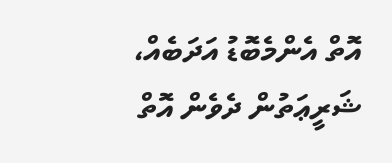އޮތް އެންމެބޮޑު އަދަބެއް، ޝަރީޢަތުން ދެވެން އޮތް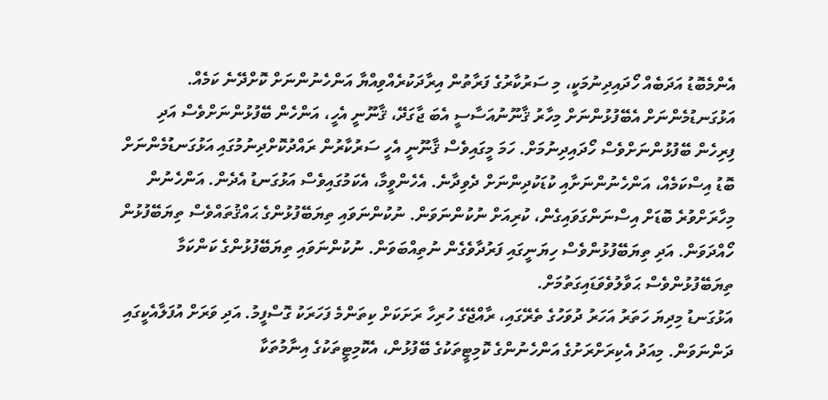އެންމެބޮޑު އަދަބެއް ހޯދައިދިނުމަކީ، މި ސަރުކާރުގެ ފަރާތުން އިރާދަކުރެއްވިއްޔާ އަންހެނުންނަށް ކޮށްދޭނެ ކަމެއް.
އަޅުގަނޑުމެންނަށް އެބޭފުޅުންނަށް މިހާރު ޤާނޫނުއަސާސީ އެބަ ޖާގަދޭ، ޤާނޫނީ އެހީ، އަންހެން ބޭފުޅުންނަށްވެސް އަދި ފިރިހެން ބޭފުޅުންނަށްވެސް ހޯދައިދިނުމަށް. ހަމަ މީގައިވެސް ޤާނޫނީ އެހީ ސަރުކާރުން ރައްދުކޮށްދިނުމުގައި އަޅުގަނޑުމެންނަށް ބޮޑު އިސްކަމެއް، އަންހެނުންނަށާއި ކުޑަކުދިންނަށް ދެވިދާނެ. އެހެންވީމާ، އެކަމުގައިވެސް އަޅުގަނޑު އެދެން. އަންހެނުން މިހާރަށްވުރެ ބޮޑަށް އިސްނަންގަވައިގެން، ކުރިއަށް ނުކުންނަވަން. ނުކުންނަވައި ތިޔަބޭފުޅުންގެ ޙައްޤުތައްވެސް ތިޔަބޭފުޅުން ހޯއްދަވަން. އަދި ތިޔަބޭފުޅުންވެސް ހިޔަނީގައި ފަރުދާވެގެން ނުތިއްބަވަން. ނުކުންނަވައި ތިޔަބޭފުޅުންގެ ކަންކަމާ ތިޔަބޭފުޅުންވެސް ޙަވާލުވެވަޑައިގަތުމަށް.
އަޅުގަނޑު މިދިޔަ ހަތަރު އަހަރު ދުވަހުގެ ތެރޭގައި، ރާއްޖޭގެ ހުރިހާ ރަށަކަށް ކިތަންމެ ފަހަރަކު ގޮސްފީމު. އަދި ވަރަށް އުފަލާއެކީގައި ދަންނަވަން. މިއަދު އެކިރަށްރަށުގެ އަންހެނުންގެ ކޮމިޓީތަކުގެ ބޭފުޅުން، އެކޮމިޓީތަކުގެ އިނާމުތަކާ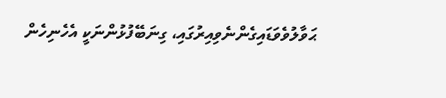ޙަވާލުވެވަޑައިގެންނެވިއިރުގައި، ގިނަބޭފުޅުންނަކީ އެހެނިހެން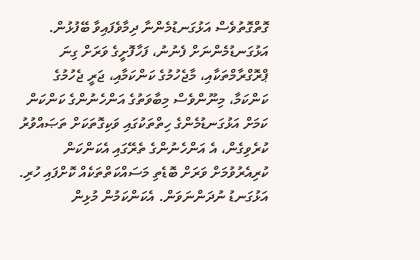ގޮތްގޮތުވެސް އަޅުގަނޑުމެންނާ ދިމާވެފައިވާ ބޭފުޅުން. އަޅުގަނޑުމެންނަށް ފެނުނު، ފަހާފޮށީގެ ވަރަށް ގިނަ ޕްރޮގްރާމްތަކާއި، މާޖެހުމުގެ ކަންކަމާއި، ޖަރީ ޖެހުމުގެ ކަންކަމާ، މިނޫންވެސް މިބާވަތުގެ އަންހެނުންގެ ކަންކަން ކަމަށް އަޅުގަނޑުމެންގެ ހިތްތަކުގައި ވަކިގޮތަކަށް ތަޞައްވުރު ކުރެވިގެން، އެ އަންހެނުންގެ ތެރޭގައި އެކަންކަން ކުރިއެރުވުމަށް ވަރަށް ބޮޑެތި މަސައްކަތްތަކެއް ކޮށްފައި ހުރި.
އަޅުގަނޑު ނުދަންނަވަން. އެކަންކަމުން މުޅިން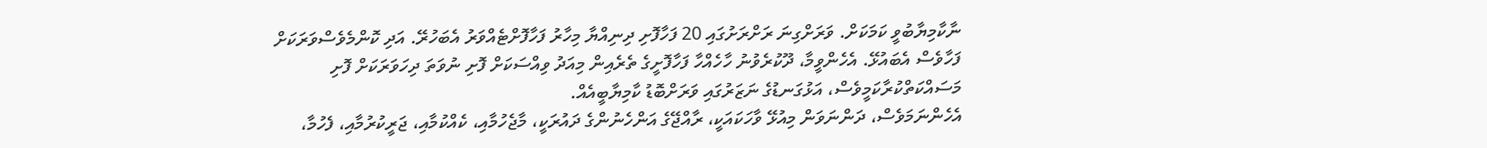ނާކާމިޔާބުވީ ކަމަކަށް. ވަރަށްގިނަ ރަށްރަށުގައި 20 ފަހާފޮށި ދިނިއްޔާ މިހާރު ފަހާފޮށްޓެއްވަރު އެބަހުރޭ. އަދި ކޮންމެވެސްވަރަކަށް ފަހާވެސް އެބައުޅޭ. އެހެންވީމާ، ދޫކުރެވުނު ހާހެއްހާ ފަހާފޮށީގެ ތެރެއިން މިއަދު ވިއްސަކަށް ފޮށި ނުވަތަ ދިހަވަރަކަށް ފޮށި މަސައްކަތްކުރާކަމީވެސް، އަޅުގަނޑުގެ ނަޒަރުގައި ވަރަށްބޮޑު ކާމިޔާބީއެއް.
އެހެންނަމަވެސް، ދަންނަވަން މިއުޅޭ ވާހަކައަކީ، ރާއްޖޭގެ އަންހެނުންގެ ދައުރަކީ، މާޖެހުމާއި، ކެއްކުމާއި، ޖަރީކުރުމާއި، ފެހުމާ،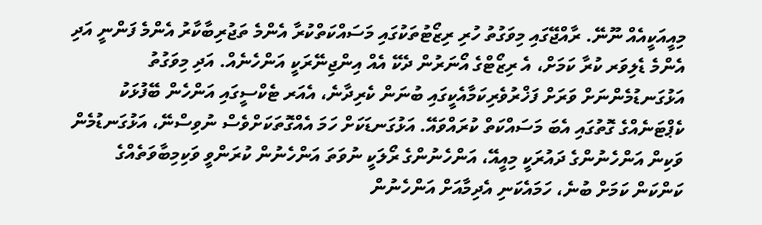މިއީއަކީއެއް ނޫނޭ. ރާއްޖޭގައި މިވަގުތު ހުރި ރިޒޯޓުތަކުގައި މަސައްކަތްކުރާ އެންމެ ތަޖުރިބާކާރު އެންމެ ފަންނީ އަދި އެންމެ ޑެލިވަރ ކުރާ ކަމަށް، އެ ރިޒޯޓްގެ އޯނަރުން ދެކޭ އެއް އިންޖިނޭރަކީ އަންހެނެއް. އަދި މިވަގުތު އަޅުގަނޑުމެންނަށް ވަރަށް ފަޚްރުވެރިކަމާއެކީގައި ބުނަން ކެރިދާނެ، އެއަރ ޓެކްސީގައި އަންހެން ބޭފުޅަކު ކެޕްޓަނެއްގެ ގޮތުގައި އެބަ މަސައްކަތް ކުރައްވައޭ. އަޅުގަނޑަކަށް ހަމަ އެއްގޮތަކަށްވެސް ނުވިސްނޭ، އަޅުގަނޑުމެން ވަކިން އަންހެނުންގެ ދައުރަކީ މިއީއޭ، އަންހެނުންގެ ރޯލަކީ ނުވަތަ އަންހެނުން ކުރަންވީ ވަކިމިބާވަތެއްގެ ކަންކަން ކަމަށް ބުނެ، ހަމައެކަނި އެދިމާއަށް އަންހެނުން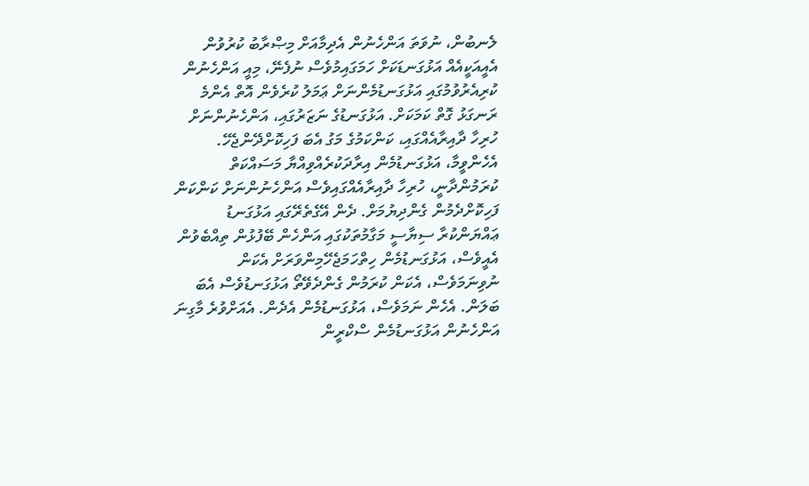ލެނބުން، ނުވަތަ އަންހެނުން އެދިމާއަށް މިޞްރާބު ކުރުވުން އެއީއަކީއެއް އަޅުގަނޑަކަށް ހަމަގައިމުވެސް ނުފެނޭ، މިއީ އަންހެނުން ކުރިއެރުވުމުގައި އަޅުގަނޑުމެންނަށް ޢަމަލު ކުރެވެން އޮތް އެންމެ ރަނގަޅު ގޮތް ކަމަކަށް. އަޅުގަނޑުގެ ނަޒަރުގައި، އަންހެނުންނަށް ހުރިހާ ދާއިރާއެއްގައި، ކަންކަމުގެ މަގު އެބަ ފަހިކޮށްދޭންޖެހޭ.
އެހެންވީމާ، އަޅުގަނޑުމެން އިރާދަކުރެއްވިއްޔާ މަސައްކަތް ކުރަމުންދާނީ، ހުރިހާ ދާއިރާއެއްގައިވެސް އަންހެނުންނަށް ކަންކަން ފަހިކޮށްދެމުން ގެންދިޔުމަށް. ދެން އޭގެތެރޭގައި އަޅުގަނޑު ޢައްޔަންކުރާ ސިޔާސީ މަގާމުތަކުގައި އަންހެން ބޭފުޅުން ތިއްބެވުން އެއީވެސް، އަޅުގަނޑުމެން ހިތްހަމަޖެހޭމިންވަރަށް އެކަން ނުވިނަމަވެސް، އެކަން ކުރަމުން ގެންދެވޭތޯ އަޅުގަނޑުވެސް އެބަ ބަލަން. އެހެން ނަމަވެސް، އަޅުގަނޑުމެން އެދެން. އެއަށްވުރެ މާގިނަ އަންހެނުން އަޅުގަނޑުމެން ސްކްރީން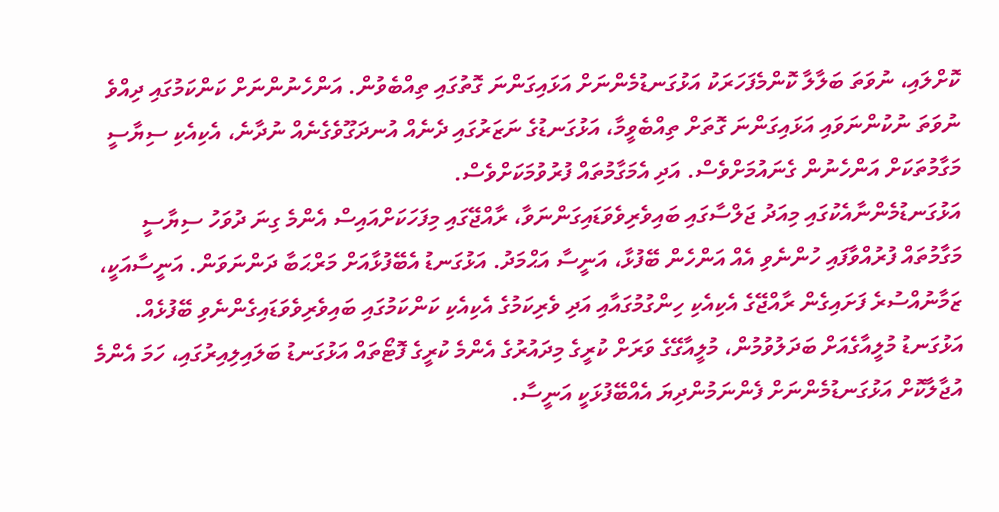ކޮށްލައި، ނުވަތަ ބަލާލާ ކޮންމެފަހަރަކު އަޅުގަނޑުމެންނަށް އަޅައިގަންނަ ގޮތުގައި ތިއްބެވުން. އަންހެނުންނަށް ކަންކަމުގައި ދިއްވެ ނުވަތަ ނުކުންނަވައި އަޅައިގަންނަ ގޮތަށް ތިއްބެވީމާ، އަޅުގަނޑުގެ ނަޒަރުގައި ދެނެއް އުނދަގޫވެގެނެއް ނުދާނެ، އެކިއެކި ސިޔާސީ މަގާމުތަކަށް އަންހެނުން ގެނައުމަށްވެސް. އަދި އެމަގާމުތައް ފުރުވުމަކަށްވެސް.
އަޅުގަނޑުމެންނާއެކުގައި މިއަދު ޖަލްސާގައި ބައިވެރިވެވަޑައިގަންނަވާ، ރާއްޖޭގައި މިފަހަކަށްއައިސް އެންމެ ގިނަ ދުވަހު ސިޔާސީ މަގާމުތައް ފުރުއްވާފައި ހުންނެވި އެއް އަންހެން ބޭފުޅާ، އަނީސާ އަޙްމަދު. އަޅުގަނޑު އެބޭފުޅާއަށް މަރްޙަބާ ދަންނަވަން. އަނީސާއަކީ، ޒަމާނުއްސުރެ ފަށައިގެން ރާއްޖޭގެ އެކިއެކި ހިންގުމުގައާއި އަދި ވެރިކަމުގެ އެކިއެކި ކަންކަމުގައި ބައިވެރިވެވަޑައިގެންނެވި ބޭފުޅެއް. އަޅުގަނޑު މުލީއާގެއަށް ބަދަލުވުމުން، މުލީއާގޭގެ ވަރަށް ކުރީގެ މިދައުރުގެ އެންމެ ކުރީގެ ފޮޓޯތައް އަޅުގަނޑު ބަލައިލިއިރުގައި، ހަމަ އެންމެ އުޖާލާކޮށް އަޅުގަނޑުމެންނަށް ފެންނަމުންދިޔަ އެއްބޭފުޅަކީ އަނީސާ.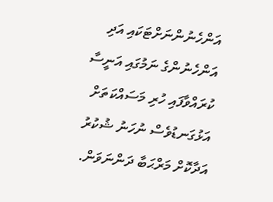އަންހެނުންނަށްޓަކައި އަދި އަންހެނުންގެ ނަމުގައި އަނީސާ ކުރައްވާފައި ހުރި މަސައްކަތަށް އަޅުގަނޑުވެސް ނުހަނު ޝުކުރު އަދާކޮށް މަރްޙަބާ ދަންނަވަން.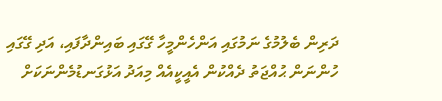ދަރިން ބެލުމުގެ ނަމުގައި އަންހެންމީހާ ގޭގައި ބައިންދާފައި، އަދި ގޭގައި ހުންނަން ޙުއްޖަތު ދެއްކުން އެއީކީއެއް މިއަދު އަޅުގަނޑުމެންނަކަށް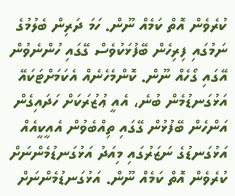ކުރެވެން އޮތް ކަމެއް ނޫން. ހަމަ ދަރިން ބެލުމުގެ ނަމުގައި ފިރިހެން ބޭފުޅަކުވެސް ގޭގައި ހުންނެވުން އޭގައި ގޯހެއް ނޫން. ކޮންމެހެނެއް އެކަމަށްޓަކައޭ އަޅުގަނޑުމެން ބުނެ، އެއީ ޢުޒުރަކަށް ހަދައިގެން އަންހެން ބޭފުޅުން ގޭގައި ތިއްބެވުން އެއީކީއެއް އަޅުގަނޑުގެ ނަޒަރުގައި މިއަދު އަޅުގަނޑުމެންނަށް ކުރެވެން އޮތް ކަމެއް ނޫން. އަޅުގަނޑުމެންނަށް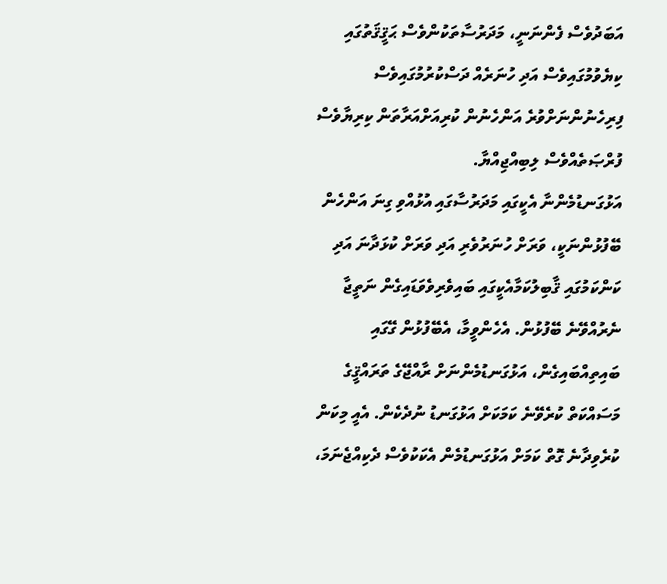އަބަދުވެސް ފެންނަނީ، މަދަރުސާތަކުންވެސް ޙަޤީޤަތުގައި ކިޔެވުމުގައިވެސް އަދި ހުނަރެއް ދަސްކުރުމުގައިވެސް ފިރިހެނުންނަށްވުރެ އަންހެނުން ކުރިއަށްއަރާތަން ކިރިޔާވެސް ފުރްޞަތެއްވެސް ލިބިއްޖިއްޔާ.
އަޅުގަނޑުމެންނާ އެކީގައި މަދަރުސާގައި އުޅުއްވި ގިނަ އަންހެން ބޭފުޅުންނަކީ، ވަރަށް ހުނަރުވެރި އަދި ވަރަށް ކުޅަދާނަ އަދި ކަންކަމުގައި ޤާބިލުކަމާއެކީގައި ބައިވެރިވެވަޑައިގެން ނަތީޖާ ނެރުއްވޭނެ ބޭފުޅުން. އެހެންވީމާ، އެބޭފުޅުން ގޭގައި ބައިތިއްބައިގެން، އަޅުގަނޑުމެންނަށް ރާއްޖޭގެ ތަރައްޤީގެ މަސައްކަތް ކުރެވޭނެ ކަމަކަށް އަޅުގަނޑު ނުދެކެން. އެއީ މިކަން ކުރެވިދާނެ ގޮތް ކަމަށް އަޅުގަނޑުމެން އެކަކުވެސް ދެކިއްޖެނަމަ،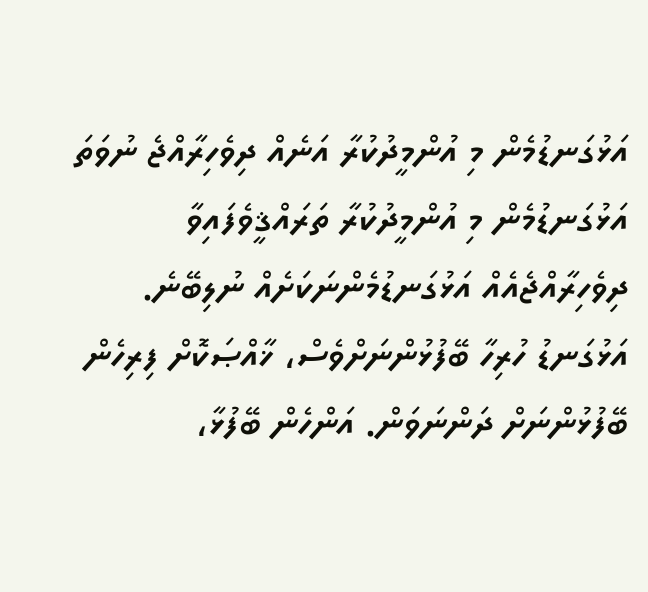އަޅުގަނޑުމެން މި އުންމީދުކުރާ އަނެއް ދިވެހިރާއްޖެ ނުވަތަ އަޅުގަނޑުމެން މި އުންމީދުކުރާ ތަރައްޤީވެފައިވާ ދިވެހިރާއްޖެއެއް އަޅުގަނޑުމެންނަކަށެއް ނުލިބޭނެ.
އަޅުގަނޑު ހުރިހާ ބޭފުޅުންނަށްވެސް، ޚާއްޞަކޮށް ފިރިހެން ބޭފުޅުންނަށް ދަންނަވަން. އަންހެން ބޭފުޅާ،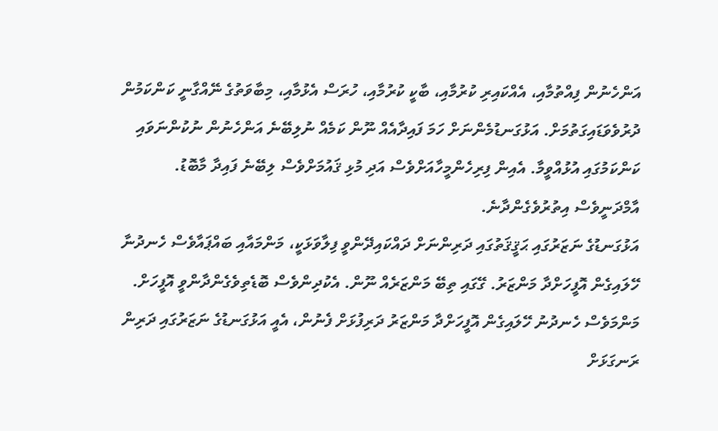އަންހެނުން ފިއްތުމާއި، އެއްކައިރި ކުރުމާއި، ބާކީ ކުރުމާއި، ހުރަސް އެޅުމާއި، މިބާވަތުގެ ނޭއްގާނީ ކަންކަމުން ދުރުވެވަޑައިގަތުމަށް. އަޅުގަނޑުމެންނަށް ހަމަ ފައިދާއެއް ނޫން ކަމެއް ނުލިބޭނެ އަންހެނުން ނުކުންނަވައި ކަންކަމުގައި އުޅުއްވީމާ. އެއިން ފިރިހެންމީހާއަށްވެސް އަދި މުޅި ޤައުމަށްވެސް ލިބޭނެ ފައިދާ މާބޮޑު. އާމްދަނީވެސް އިތުރުވެގެންދާނެ.
އަޅުގަނޑުގެ ނަޒަރުގައި ޙަޤީޤަތުގައި ދަރިންނަށް ދައްކައިދޭންވީ ފިލާވަޅަކީ، މަންމައާއި ބައްޕައާވެސް ހެނދުނާ ހޭލައިގެން އޮފީހަށްދާ މަންޒަރު. ގޭގައި ތިބޭ މަންޒަރެއް ނޫން. އެކުދިންވެސް ބޮޑެތިވެގެންދާންވީ އޮފީހަށް. މަންމަވެސް ހެނދުނު ހޭލައިގެން އޮފީހަށްދާ މަންޒަރު ދަރިފުޅަށް ފެނުން، އެއީ އަޅުގަނޑުގެ ނަޒަރުގައި ދަރިން ރަނގަޅަށް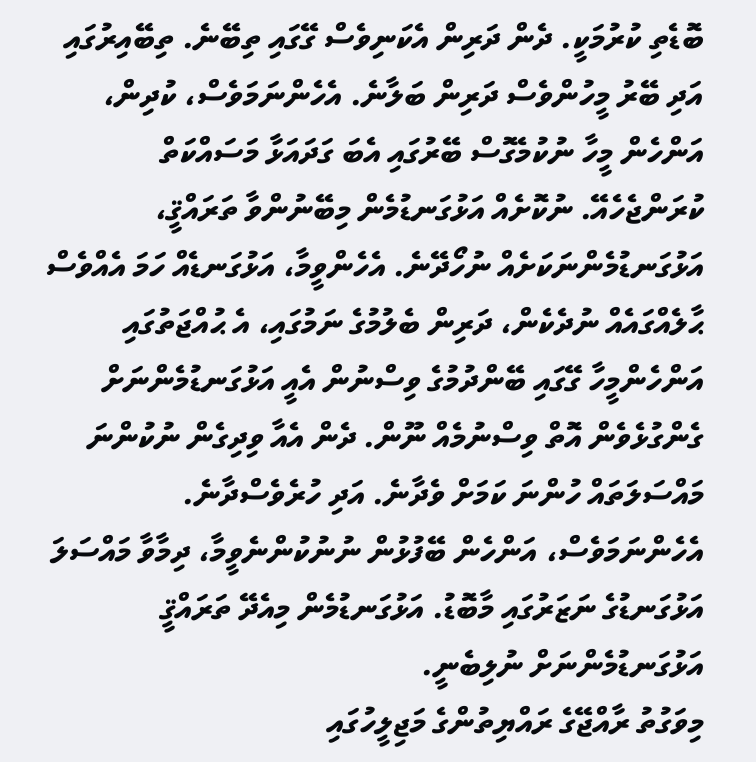ބޮޑެތި ކުރުމަކީ. ދެން ދަރިން އެކަނިވެސް ގޭގައި ތިބޭނެ. ތިބޭއިރުގައި އަދި ބޭރު މީހުންވެސް ދަރިން ބަލާނެ. އެހެންނަމަވެސް، ކުދިން، އަންހެން މީހާ ނުކުމެގޮސް ބޭރުގައި އެބަ ގަދައަޅާ މަސައްކަތް ކުރަންޖެހެއޭ. ނުކޮށެއް އަޅުގަނޑުމެން މިބޭނުންވާ ތަރައްޤީ، އަޅުގަނޑުމެންނަކަށެއް ނުހޯދޭނެ. އެހެންވީމާ، އަޅުގަނޑެއް ހަމަ އެއްވެސް ޙާލެއްގައެއް ނުދެކެން، ދަރިން ބެލުމުގެ ނަމުގައި، އެ ޙުއްޖަތުގައި އަންހެންމީހާ ގޭގައި ބޭންދުމުގެ ވިސްނުން އެއީ އަޅުގަނޑުމެންނަށް ގެންގުޅެވެން އޮތް ވިސްނުމެއް ނޫން. ދެން އެއާ ވިދިގެން ނުކުންނަ މައްސަލަތައް ހުންނަ ކަމަށް ވެދާނެ. އަދި ހުރެވެސްދާނެ. އެހެންނަމަވެސް، އަންހެން ބޭފުޅުން ނުނުކުންނެވީމާ، ދިމާވާ މައްސަލަ އަޅުގަނޑުގެ ނަޒަރުގައި މާބޮޑު. އަޅުގަނޑުމެން މިއެދޭ ތަރައްޤީ އަޅުގަނޑުމެންނަށް ނުލިބެނީ.
މިވަގުތު ރާއްޖޭގެ ރައްޔިތުންގެ މަޖިލީހުގައި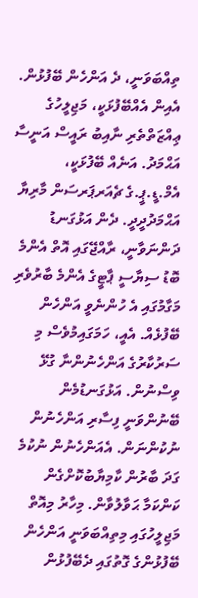ތިއްބަވަނީ، ދެ އަންހެން ބޭފުޅުން. އެއިން އެއްބޭފުޅަކީ، މަޖިލީހުގެ ޢިއްޒަތްތެރި ނާއިބު ރައީސް އަނީސާ އަޙްމަދު. އަނެއް ބޭފުޅަކީ، އެމް.ޑީ.ޕީ.ގެ ޗެއަރޕަރސަން މާރިޔާ އަޙްމަދުދީދީ. ދެން އަޅުގަނޑު ދަންނަވާނީ، ރާއްޖޭގައި އޮތް އެންމެ ބޮޑު ސިޔާސީ ޕާޓީގެ އެންމެ ބާރުވެރި މަގާމުގައި އެ ހުންނެވީ އަންހެން ބޭފުޅެއް. އެއީ، ހަމަގައިމުވެސް މި ސަރުކާރުގެ އަންހެނުންނާ ގުޅޭ ވިސްނުން. އަޅުގަނޑުމެން ބޭނުންވަނީ ފިސާރި އަންހެނުން ނުކުންނަން. އެއަންހެނުން ނުކުމެ ގަދަ ބާރުން ކާމިޔާބުކޮށްގެން ކަންކަމާ ޙަވާލުވާން. މިހާރު މިއޮތް މަޖިލީހުގައި މިތިއްބަވަނީ އަންހެން ބޭފުޅުންގެ ގޮތުގައި ދެބޭފުޅުން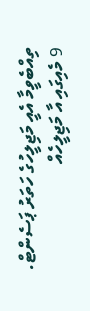ތިއްބެވީމާ އެއީ މަޖިލީހުގެ ހަތަރު ޕަސެންޓް.
9 މެއިގައި އާ މަޖިލީހެއް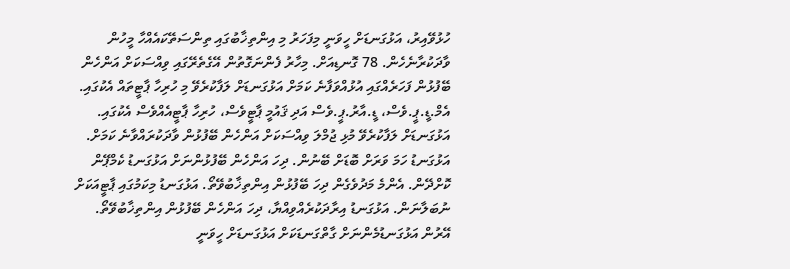ހުޅުވޭއިރު، އަޅުގަނޑަށް ހީވަނީ މިފަހަރު މި އިންތިޚާބުގައި ތިންސަތޭކައެއްހާ މީހުން ވާދަކުރާނެހެން. 78 ގޮނޑިއަށް. މިހާރު ފެންނަގޮތުން އޭގެތެރޭގައި ވިއްސަކަށް އަންހެން ބޭފުޅުން ފަހަރެއްގައި އުޅުއްވަފާނެ ކަމަށް އަޅުގަނޑަށް ލަފާކުރެވޭ މި ހުރިހާ ޕާޓީތައް އެކުގައި. އެމް.ޑީ.ޕީ.ވެސް، ޑީ.އާރު.ޕީ.ވެސް އަދި ޤައުމީ ޕާޓީވެސް، ހުރިހާ ޕާޓީއެއްވެސް އެކުގައި. އަޅުގަނޑަށް ލަފާކުރެވޭ މުޅި ޖުމްލަ ވިއްސަކަށް އަންހެން ބޭފުޅުން ވާދަކުރައްވާނެ ކަމަށް. އަޅުގަނޑު ހަމަ ވަރަށް ބޮޑަށް ބޭނުން. ދިހަ އަންހެން ބޭފުޅުންނަށް އަޅުގަނޑު ކެމްޕޭން ކޮށްދޭން. އެންމެ މަދުވެގެން ދިހަ ބޭފުޅުން އިންތިޚާބުވޭތޯ. އަޅުގަނޑު މިކަމުގައި ޕާޓީއަކަށް ނުބަލާނަން. އަޅުގަނޑު އިރާދަކުރެއްވިއްޔާ، ދިހަ އަންހެން ބޭފުޅުން އިންތިޚާބުވޭތޯ. އޭރުން އަޅުގަނޑުމެންނަށް ގާތްގަނޑަކަށް އަޅުގަނޑަށް ހީވަނީ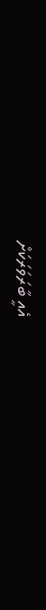އެއީ ބާރަވަރަކަށް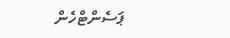ޕަސެންޓްހެން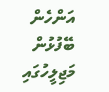އަންހެން ބޭފުޅުން މަޖިލީހުގައި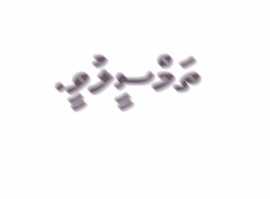ތަމްސީލުވީ.